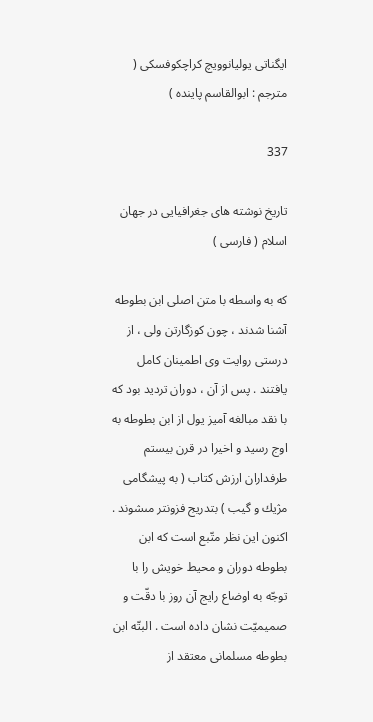ايگناتى يوليانوويچ كراچكوفسكى ( مترجم : ابوالقاسم پاينده )

337

تاريخ نوشته هاى جغرافيايى در جهان اسلام ( فارسى )

كه به واسطه با متن اصلى ابن بطوطه آشنا شدند ، چون كوزگارتن ولى ، از درستى روايت وى اطمينان كامل يافتند . پس از آن ، دوران ترديد بود كه با نقد مبالغه آميز يول از ابن بطوطه به اوج رسيد و اخيرا در قرن بيستم طرفداران ارزش كتاب ( به پيشگامى مژيك و گيب ) بتدريج فزونتر مىشوند . اكنون اين نظر متّبع است كه ابن بطوطه دوران و محيط خويش را با توجّه به اوضاع رايج آن روز با دقّت و صميميّت نشان داده است . البتّه ابن بطوطه مسلمانى معتقد از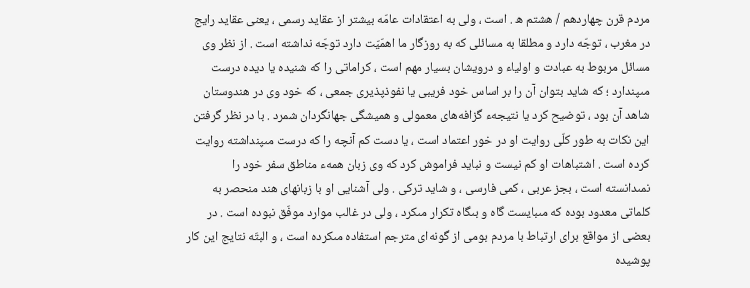مردم قرن چهاردهم / هشتم ه . است ، ولى به اعتقادات عامّه بيشتر از عقايد رسمى ، يعنى عقايد رايج در مغرب ، توجّه دارد و مطلقا به مسائلى كه به روزگار ما اهمّيّت دارد توجّه نداشته است . از نظر وى مسائل مربوط به عبادت و اولياء و درويشان بسيار مهم است ، كراماتى را كه شنيده يا ديده درست مىپندارد ؛ كه شايد بتوان آن را بر اساس خود فريبى يا نفوذپذيرى جمعى ، كه خود وى در هندوستان شاهد آن بود ، توضيح كرد يا نتيجهء گزافه‌هاى معمولى و هميشگى جهانگردان شمرد . با در نظر گرفتن اين نكات به طور كلّى روايت او در خور اعتماد است ، يا دست كم آنچه را كه درست مىپنداشته روايت كرده است . اشتباهات او كم نيست و نبايد فراموش كرد كه وى زبان همهء مناطق سفر خود را نمىدانسته است ، بجز عربى ، كمى فارسى ، و شايد تركى . ولى آشنايى او با زبانهاى هند منحصر به كلماتى معدود بوده كه مىبايست گاه و بىگاه تكرار مىكرد ، ولى در غالب موارد موفّق نبوده است . در بعضى از مواقع براى ارتباط با مردم بومى از گونه‌اى مترجم استفاده مىكرده است ، و البتّه نتايج اين كار پوشيده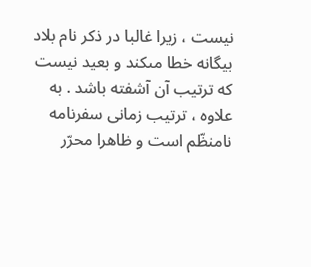نيست ، زيرا غالبا در ذكر نام بلاد بيگانه خطا مىكند و بعيد نيست كه ترتيب آن آشفته باشد . به علاوه ، ترتيب زمانى سفرنامه نامنظّم است و ظاهرا محرّر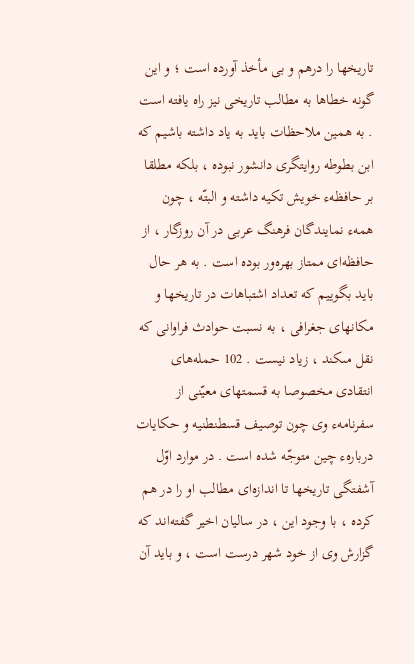تاريخها را درهم و بى مأخذ آورده است ؛ و اين گونه خطاها به مطالب تاريخى نيز راه يافته است . به همين ملاحظات بايد به ياد داشته باشيم كه ابن بطوطه روايتگرى دانشور نبوده ، بلكه مطلقا بر حافظهء خويش تكيه داشته و البتّه ، چون همهء نمايندگان فرهنگ عربى در آن روزگار ، از حافظه‌اى ممتاز بهره‌ور بوده است . به هر حال بايد بگوييم كه تعداد اشتباهات در تاريخها و مكانهاى جغرافى ، به نسبت حوادث فراوانى كه نقل مىكند ، زياد نيست . 102 حمله‌هاى انتقادى مخصوصا به قسمتهاى معيّنى از سفرنامهء وى چون توصيف قسطنطنيه و حكايات دربارهء چين متوجّه شده است . در موارد اوّل آشفتگى تاريخها تا اندازه‌اى مطالب او را در هم كرده ، با وجود اين ، در ساليان اخير گفته‌اند كه گزارش وى از خود شهر درست است ، و بايد آن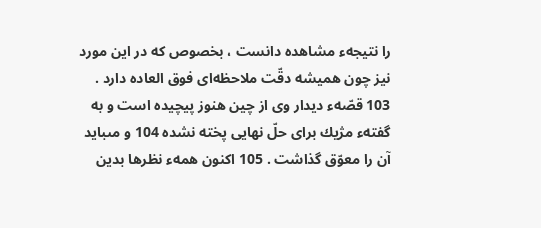را نتيجهء مشاهده دانست ، بخصوص كه در اين مورد نيز چون هميشه دقّت ملاحظه‌اى فوق العاده دارد . 103 قصّهء ديدار وى از چين هنوز پيچيده است و به گفتهء مژيك براى حلّ نهايى پخته نشده 104 و مىبايد آن را معوّق گذاشت . 105 اكنون همهء نظرها بدين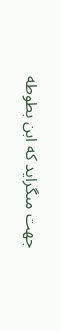جهت مىگرايد كه ابن بطوطه